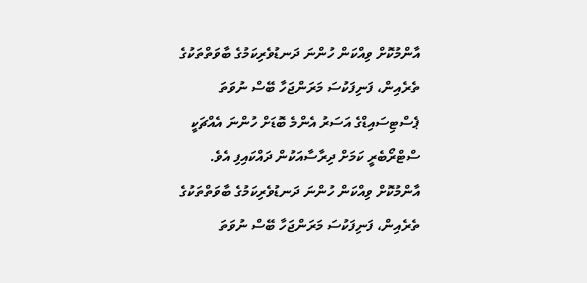އާންމުކޮށް ވިއްކަން ހުންނަ ދަނޑުވެރިކަމުގެ ބާވަތްތަކުގެ ތެރެއިން، ފަނިފަކުސަ މަރަންޖަހާ ބޭސް ނުވަތަ ޕެސްޓިސައިޑްގެ އަސަރު އެންމެ ބޮޑަށް ހުންނަ އެއްޗަކީ ސްޓްރޯބެރީ ކަމަށް ދިރާސާއަކުން ދައްކައިފި އެވެ.
އާންމުކޮށް ވިއްކަން ހުންނަ ދަނޑުވެރިކަމުގެ ބާވަތްތަކުގެ ތެރެއިން، ފަނިފަކުސަ މަރަންޖަހާ ބޭސް ނުވަތަ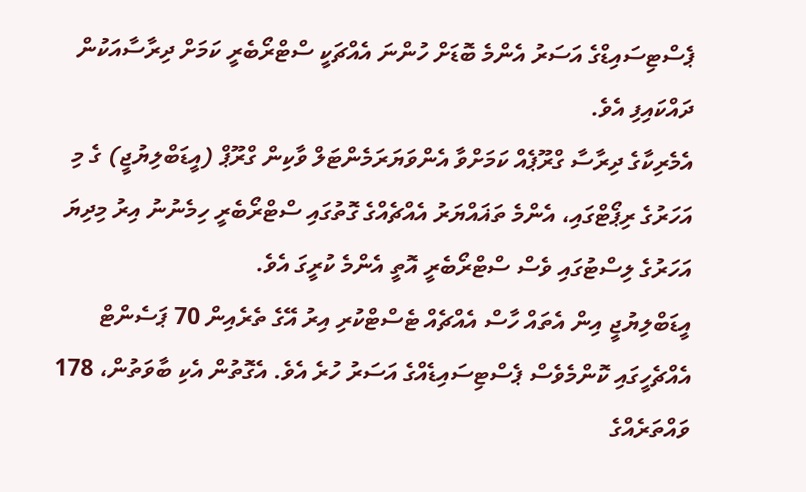ޕެސްޓިސައިޑްގެ އަސަރު އެންމެ ބޮޑަށް ހުންނަ އެއްޗަކީ ސްޓްރޯބެރީ ކަމަށް ދިރާސާއަކުން ދައްކައިފި އެވެ.
އެމެރިކާގެ ދިރާސާ ގްރޫޕެއް ކަމަށްވާ އެންވަޔަރަމެންޓަލް ވާކިން ގްރޫޕް (އީޑަބްލިޔުޖީ) ގެ މި އަހަރުގެ ރިޕޯޓްގައި، އެންމެ ތަޣައްޔަރު އެއްޗެއްގެ ގޮތުގައި ސްޓްރޯބެރީ ހިމެނުނު އިރު މިދިޔަ އަހަރުގެ ލިސްޓުގައި ވެސް ސްޓްރޯބެރީ އޮތީ އެންމެ ކުރީގަ އެވެ.
އީޑަބްލިޔުޖީ އިން އެތައް ހާސް އެއްޗެއް ޓެސްޓްކުރި އިރު އޭގެ ތެރެއިން 70 ޕަސެންޓް އެއްޗެހީގައި ކޮންމެވެސް ޕެސްޓިސައިޑެއްގެ އަސަރު ހުރެ އެވެ. އެގޮތުން އެކި ބާވަތުން، 178 ވައްތަރެއްގެ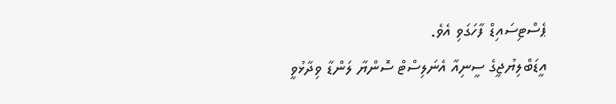ޕެސްޓިސައިޑް ފާހަގަވި އެވެ.
އީޑަބްލިޔުޖީގެ ސީނިއާ އެނަލިސްޓް ސޮންޔާ ލަންޑާ ވިދާޅުވީ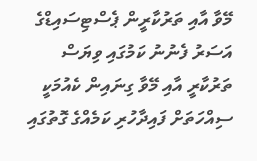މޭވާ އާއި ތަރުކާރީން ޕެސްޓިސައިޑްގެ އަސަރު ފެނުނު ކަމުގައި ވިޔަސް ތަރުކާރީ އާއި މޭވާ ގިނައިން ކެއުމަކީ ސިއްހަތަށް ފައިދާހުރި ކަމެއްގެ ގޮތުގައި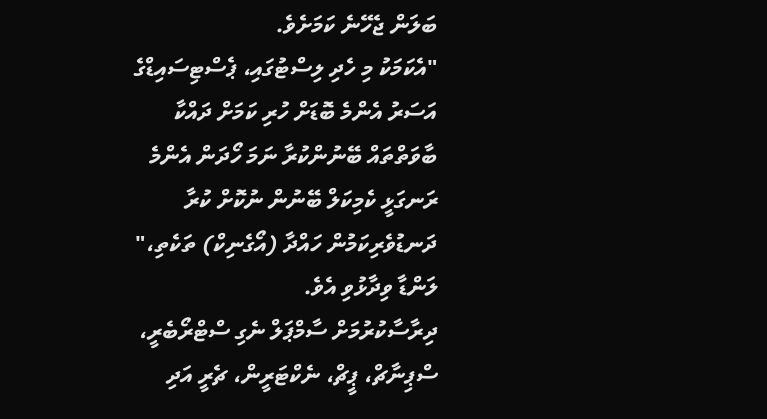ބަލަން ޖެހޭނެ ކަމަށެވެ.
"އެކަމަކު މި ހެދި ލިސްޓުގައި، ޕެސްޓިސައިޑްގެ އަސަރު އެންމެ ބޮޑަށް ހުރި ކަމަށް ދައްކާ ބާވަތްތައް ބޭނުންކުރާ ނަމަ ހޯދަން އެންމެ ރަނގަޅީ ކެމިކަލް ބޭނުން ނުކޮށް ކުރާ ދަނޑުވެރިކަމުން ހައްދާ (އޯގެނިކް) ތަކެތި،" ލަންޑާ ވިދާޅުވި އެވެ.
ދިރާސާކުރުމަށް ސާމްޕަލް ނެގި ސްޓްރޯބެރީ، ސްޕިނާޗް، ޕީޗް، ނެކްޓަރީން، ޗެރީ އަދި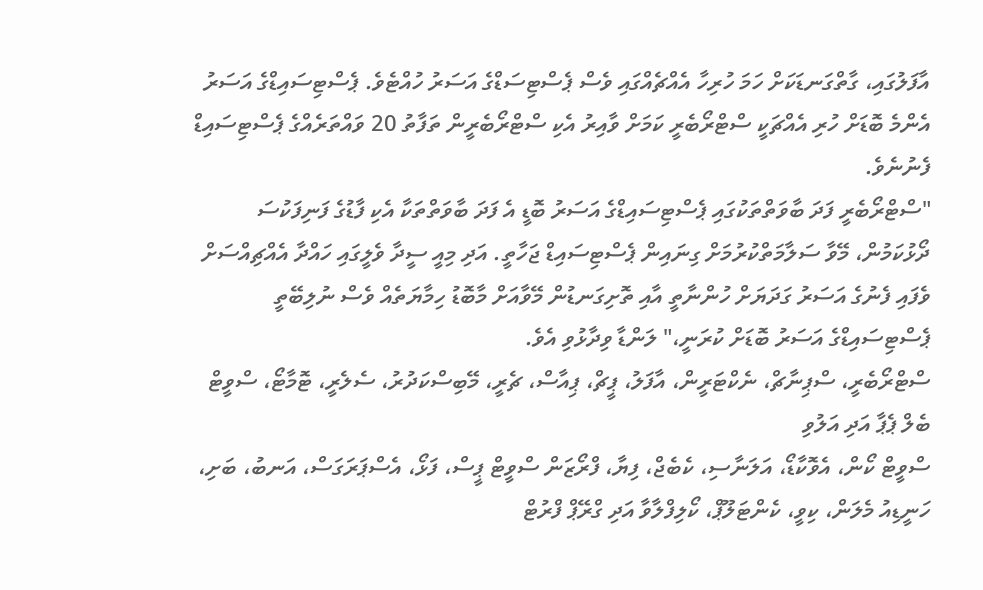އާފަލުގައި، ގާތްގަނޑަކަށް ހަމަ ހުރިހާ އެއްޗެއްގައި ވެސް ޕެސްޓިސަޑްގެ އަސަރު ހުއްޓެވެ. ޕެސްޓިސައިޑްގެ އަސަރު އެންމެ ބޮޑަށް ހުރި އެއްޗަކީ ސްޓްރޯބެރީ ކަމަށް ވާއިރު އެކި ސްޓްރޯބެރީން ތަފާތު 20 ވައްތަރެއްގެ ޕެސްޓިސައިޑް ފެނުނެވެ.
"ސްޓްރޯބެރީ ފަދަ ބާވަތްތަކުގައި ޕެސްޓިސައިޑްގެ އަސަރު ބޮޑީ އެ ފަދަ ބާވަތްތަކާ އެކި ފާޑުގެ ފަނިފަކުސަ ދޯޅުކަމުން، މޭވާ ސަލާމަތްކުރުމަށް ގިނައިން ޕެސްޓިސައިޑް ޖަހާތީ. އަދި މިއީ ސީދާ ވެލީގައި ހައްދާ އެއްޗިއްސަށް ވެފައި ފެނުގެ އަސަރު ގަދަޔަށް ހުންނާތީ އާއި ތޮށިގަނޑުން މޭވާއަށް މާބޮޑު ހިމާޔަތެއް ވެސް ނުލިބޭތީ ޕެސްޓިސައިޑްގެ އަސަރު ބޮޑަށް ކުރަނީ،" ލަންޑާ ވިދާޅުވި އެވެ.
ސްޓްރޯބެރީ، ސްޕިނާޗް، ނެކްޓަރީން، އާފަލު، ޕީޗް، ޕިއާސް، ޗެރީ، މޭބިސްކަދުރު، ސެލެރީ، ޓޮމާޓޯ، ސްވީޓް ބެލް ޕެޕާ އަދި އަލުވި
ސްވީޓް ކޯން، އެވޮކާޑޯ، އަލަނާސި، ކެބެޖް، ފިޔާ، ފްރޯޒަން ސްވީޓް ޕީސް، ފަޅޯ، އެސްޕަރަގަސް، އަނބު، ބަށި، ހަނީޑިއު މެލަން، ކިވީ، ކެންޓަލޫޕް، ކޯލިފްލާވާ އަދި ގްރޭޕް ފްރުޓް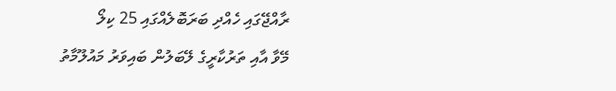ރާއްޖޭގައި ހެއްދި ބަރަބޮލެއްގައި 25 ކިލޯ
މޭވާ އާއި ތަރުކާރީގެ ލޭބަލުން ބައިވަރު މައުލޫމާތު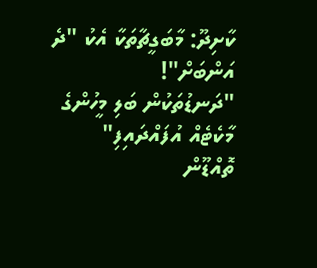ކާށިދޫ: މާބަގީޗާތަކާ އެކު "ދެ އަންބަށް"!
"ދަނޑުތަކުން ބަލި މީހުންގެ މާކެޓެއް އުފައްދައިފި"
ތޮއްޑޫން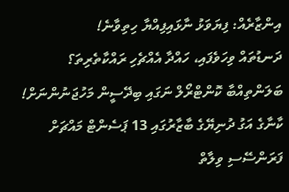އިންޒާރެއް: ފިޔަވަޅު ނާޅައިފިއްޔާ ހިތިވާނެ!
ދަނޑުތައް ވިހަވެފައި، ހައްދާ އެއްޗެހި ރައްކާތެރިތަ؟
ބަލަންތިއްބާ ކޮންޓްރޯލް ނަގައި ބިދޭސީން މަހުޖަނުންނަށް!
ކާނާގެ އަގު ދުނިޔޭގެ ބާޒާރުގައި 13 ޕަސެންޓް މައްޗަށް
ފަރަންސޭސި ވިލާތް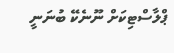ޕްލާސްޓިކަށް ނޫނެކޭ ބުނަނީ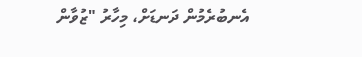އެނބުރެމުން ދަނޑަށް، މިހާރު "ޒުވާން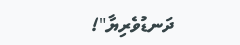ދަނޑުވެރިޔާ"!